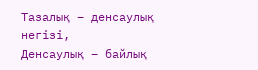Тазалық – денсаулық негізі,
Денсаулық – байлық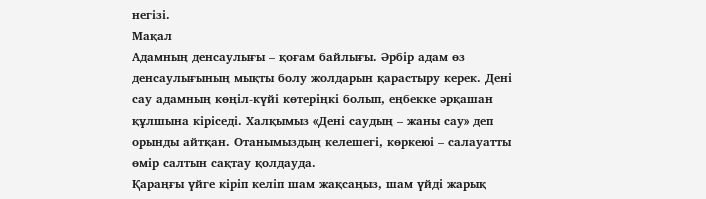негізі.
Мақал
Адамның денсаулығы – қоғам байлығы. Әрбір адам өз денсаулығының мықты болу жолдарын қарастыру керек. Дені сау адамның көңіл-күйі көтеріңкі болып, еңбекке әрқашан құлшына кіріседі. Халқымыз «Дені саудың – жаны сау» деп орынды айтқан. Отанымыздың келешегі, көркеюі – салауатты өмір салтын сақтау қолдауда.
Қараңғы үйге кіріп келіп шам жақсаңыз, шам үйді жарық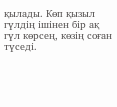қылады. Көп қызыл гүлдің ішінен бір ақ гүл көрсең, көзің соған түседі.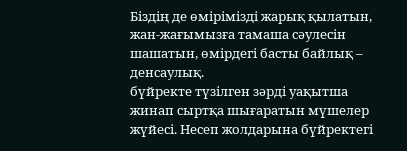Біздің де өмірімізді жарық қылатын, жан-жағымызға тамаша сәулесін шашатын, өмірдегі басты байлық – денсаулық.
бүйректе түзілген зәрді уақытша жинап сыртқа шығаратын мүшелер жүйесі. Несеп жолдарына бүйректегі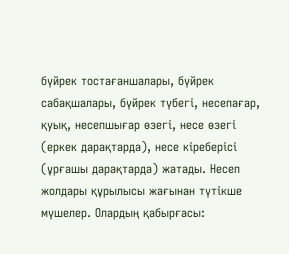бүйрек тостағаншалары, бүйрек сабақшалары, бүйрек түбегі, несепағар, қуық, несепшығар өзегі, несе өзегі (еркек дарақтарда), несе кіреберісі (ұрғашы дарақтарда) жатады. Несеп жолдары құрылысы жағынан түтікше мүшелер. Олардың қабырғасы: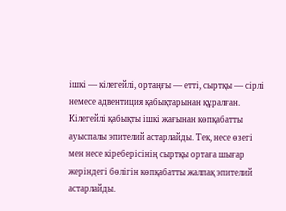ішкі — кілегейлі, ортаңғы — етті, сыртқы — сірлі немесе адвентиция қабықтарынан құралған. Кілегейлі қабықты ішкі жағынан көпқабатты ауыспалы эпителий астарлайды. Тек, несе өзегі мен несе кіреберісінің сыртқы ортаға шығар жеріндегі бөлігін көпқабатты жалпақ эпителий астарлайды.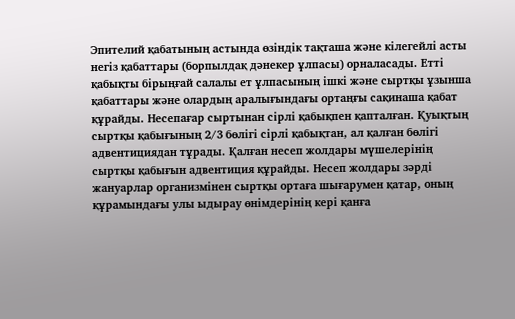Эпителий қабатының астында өзіндік тақташа және кілегейлі асты негіз қабаттары (борпылдақ дәнекер ұлпасы) орналасады. Етті қабықты бірыңғай салалы ет ұлпасының ішкі және сыртқы ұзынша қабаттары және олардың аралығындағы ортаңғы сақинаша қабат құрайды. Несепағар сыртынан сірлі қабықпен қапталған. Қуықтың сыртқы қабығының 2/3 бөлігі сірлі қабықтан, ал қалған бөлігі адвентициядан тұрады. Қалған несеп жолдары мүшелерінің сыртқы қабығын адвентиция құрайды. Несеп жолдары зәрді жануарлар организмінен сыртқы ортаға шығарумен қатар, оның құрамындағы улы ыдырау өнімдерінің кері қанға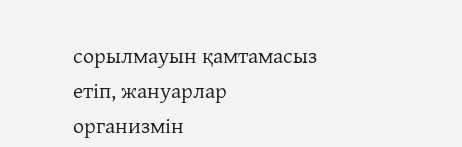сорылмауын қамтамасыз етіп, жануарлар организмін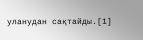уланудан сақтайды.[1]